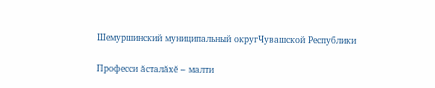Шемуршинский муниципальный округЧувашской Республики

Професси ăсталăхĕ – малти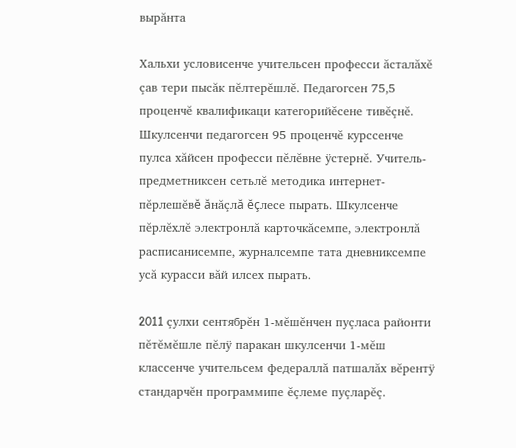вырăнта

Хальхи условисенче учительсен професси ăсталăхĕ çав тери пысăк пĕлтерĕшлĕ. Педагогсен 75,5 проценчĕ квалификаци категорийĕсене тивĕçнĕ. Шкулсенчи педагогсен 95 проценчĕ курссенче пулса хăйсен професси пĕлĕвне ÿстернĕ. Учитель-предметниксен сетьлĕ методика интернет-пĕрлешĕвĕ ăнăçлă ĕçлесе пырать. Шкулсенче пĕрлĕхлĕ электронлă карточкăсемпе, электронлă расписанисемпе, журналсемпе тата дневниксемпе усă курасси вăй илсех пырать.

2011 çулхи сентябрĕн 1-мĕшĕнчен пуçласа районти пĕтĕмĕшле пĕлÿ паракан шкулсенчи 1-мĕш классенче учительсем федераллă патшалăх вĕрентÿ стандарчĕн программипе ĕçлеме пуçларĕç.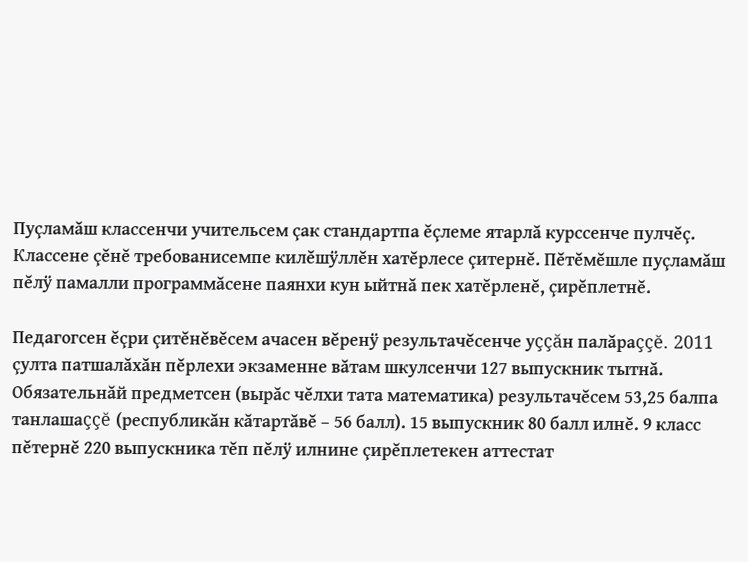Пуçламăш классенчи учительсем çак стандартпа ĕçлеме ятарлă курссенче пулчĕç. Классене çĕнĕ требованисемпе килĕшÿллĕн хатĕрлесе çитернĕ. Пĕтĕмĕшле пуçламăш пĕлÿ памалли программăсене паянхи кун ыйтнă пек хатĕрленĕ, çирĕплетнĕ.

Педагогсен ĕçри çитĕнĕвĕсем ачасен вĕренÿ результачĕсенче уççăн палăраççĕ. 2011 çулта патшалăхăн пĕрлехи экзаменне вăтам шкулсенчи 127 выпускник тытнă. Обязательнăй предметсен (вырăс чĕлхи тата математика) результачĕсем 53,25 балпа танлашаççĕ (республикăн кăтартăвĕ – 56 балл). 15 выпускник 80 балл илнĕ. 9 класс пĕтернĕ 220 выпускника тĕп пĕлÿ илнине çирĕплетекен аттестат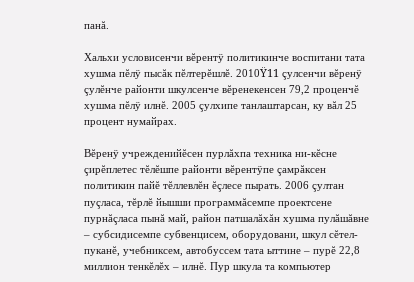панă.

Хальхи условисенчи вĕрентÿ политикинче воспитани тата хушма пĕлÿ пысăк пĕлтерĕшлĕ. 2010Ÿ11 çулсенчи вĕренÿ çулĕнче районти шкулсенче вĕренекенсен 79,2 проценчĕ хушма пĕлÿ илнĕ. 2005 çулхипе танлаштарсан, ку вăл 25 процент нумайрах.

Вĕренÿ учрежденийĕсен пурлăхпа техника ни-кĕсне çирĕплетес тĕлĕшпе районти вĕрентÿпе çамрăксен политикин пайĕ тĕллевлĕн ĕçлесе пырать. 2006 çултан пуçласа, тĕрлĕ йышши программăсемпе проектсене пурнăçласа пынă май, район патшалăхăн хушма пулăшăвне – субсидисемпе субвенцисем, оборудовани, шкул сĕтел-пуканĕ, учебниксем, автобуссем тата ыттине – пурĕ 22,8 миллион тенкĕлĕх – илнĕ. Пур шкула та компьютер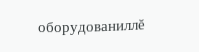оборудованиллĕ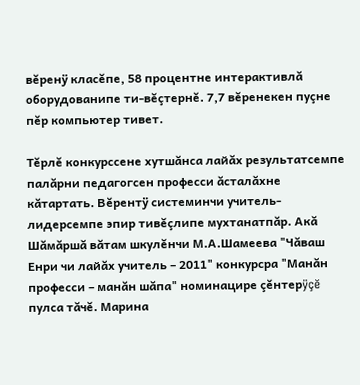вĕренÿ класĕпе, 58 процентне интерактивлă оборудованипе ти-вĕçтернĕ. 7,7 вĕренекен пуçне пĕр компьютер тивет.

Тĕрлĕ конкурссене хутшăнса лайăх результатсемпе палăрни педагогсен професси ăсталăхне кăтартать. Вĕрентÿ системинчи учитель-лидерсемпе эпир тивĕçлипе мухтанатпăр. Акă Шăмăршă вăтам шкулĕнчи М.А.Шамеева "Чăваш Енри чи лайăх учитель – 2011" конкурсра "Манăн професси – манăн шăпа" номинацире çĕнтерÿçĕ пулса тăчĕ. Марина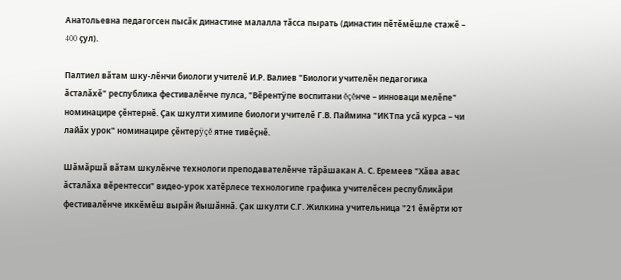Анатольевна педагогсен пысăк династине малалла тăсса пырать (династин пĕтĕмĕшле стажĕ – 400 çул).

Палтиел вăтам шку-лĕнчи биологи учителĕ И.Р. Валиев "Биологи учителĕн педагогика ăсталăхĕ" республика фестивалĕнче пулса, "Вĕрентÿпе воспитани ĕçĕнче – инноваци мелĕпе" номинацире çĕнтернĕ. Çак шкулти химипе биологи учителĕ Г.В. Паймина "ИКТпа усă курса – чи лайăх урок" номинацире çĕнтерÿçĕ ятне тивĕçнĕ.

Шăмăршă вăтам шкулĕнче технологи преподавателĕнче тăрăшакан А. С. Еремеев "Хăва авас ăсталăха вĕрентесси" видео-урок хатĕрлесе технологипе графика учителĕсен республикăри фестивалĕнче иккĕмĕш вырăн йышăннă. Çак шкулти С.Г. Жилкина учительница "21 ĕмĕрти ют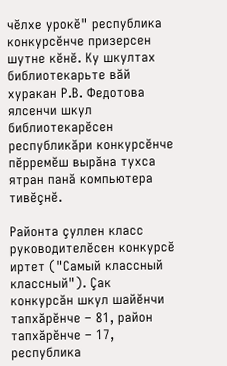чĕлхе урокĕ" республика конкурсĕнче призерсен шутне кĕнĕ. Ку шкултах библиотекарьте вăй хуракан Р.В. Федотова ялсенчи шкул библиотекарĕсен республикăри конкурсĕнче пĕрремĕш вырăна тухса ятран панă компьютера тивĕçнĕ.

Районта çуллен класс руководителĕсен конкурсĕ иртет ("Самый классный классный"). Çак конкурсăн шкул шайĕнчи тапхăрĕнче – 81, район тапхăрĕнче – 17, республика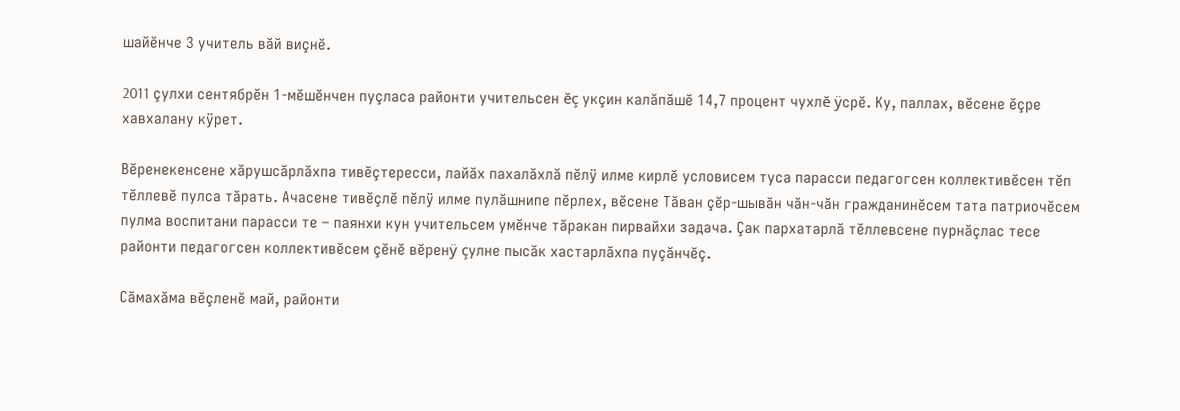шайĕнче 3 учитель вăй виçнĕ.

2011 çулхи сентябрĕн 1-мĕшĕнчен пуçласа районти учительсен ĕç укçин калăпăшĕ 14,7 процент чухлĕ ÿсрĕ. Ку, паллах, вĕсене ĕçре хавхалану кÿрет.

Вĕренекенсене хăрушсăрлăхпа тивĕçтересси, лайăх пахалăхлă пĕлÿ илме кирлĕ условисем туса парасси педагогсен коллективĕсен тĕп тĕллевĕ пулса тăрать. Ачасене тивĕçлĕ пĕлÿ илме пулăшнипе пĕрлех, вĕсене Тăван çĕр-шывăн чăн-чăн гражданинĕсем тата патриочĕсем пулма воспитани парасси те – паянхи кун учительсем умĕнче тăракан пирвайхи задача. Çак пархатарлă тĕллевсене пурнăçлас тесе районти педагогсен коллективĕсем çĕнĕ вĕренÿ çулне пысăк хастарлăхпа пуçăнчĕç.

Сăмахăма вĕçленĕ май, районти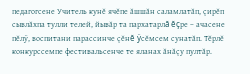педагогсене Учитель кунĕ ячĕпе ăшшăн саламлатăп, çирĕп сывлăхпа тулли телей, йывăр та пархатарлă ĕçре – ачасене пĕлÿ, воспитани парассинче çĕнĕ ÿсĕмсем сунатăп. Тĕрлĕ конкурссемпе фестивальсенче те яланах ăнăçу пултăр.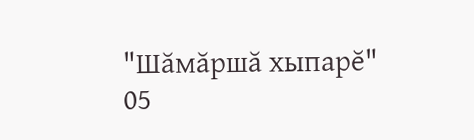"Шăмăршă хыпарĕ"
05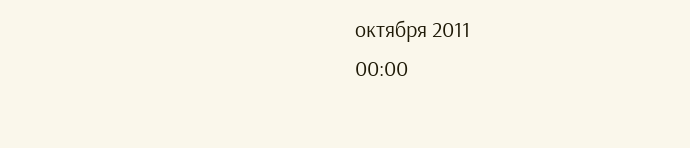октября 2011
00:00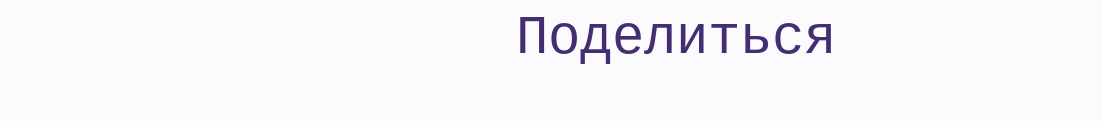Поделиться